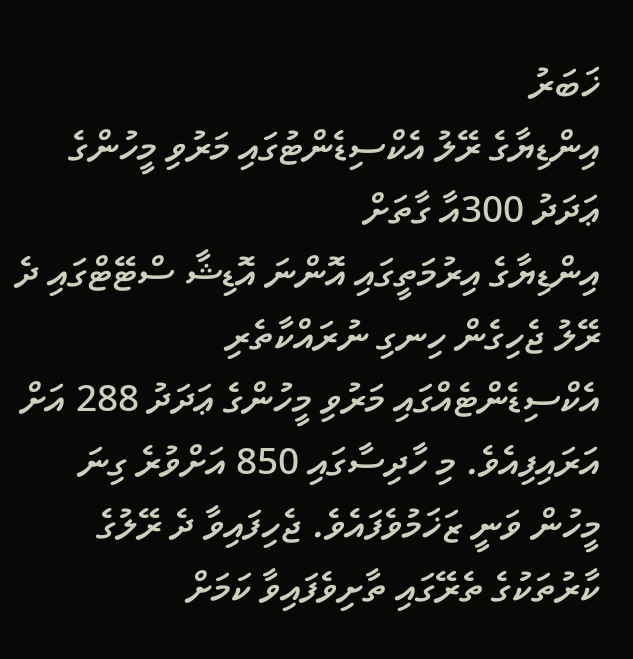ޚަބަރު
އިންޑިޔާގެ ރޭލު އެކްސިޑެންޓުގައި މަރުވި މީހުންގެ ޢަދަދު 300އާ ގާތަށް
އިންޑިޔާގެ އިރުމަތީގައި އޮންނަ އޮޑިޝާ ސްޓޭޓްގައި ދެ ރޭލު ޖެހިގެން ހިނގި ނުރައްކާތެރި އެކްސިޑެންޓެއްގައި މަރުވި މީހުންގެ ޢަދަދު 288 އަށް އަރައިފިއެވެ. މި ހާދިސާގައި 850 އަށްވުރެ ގިނަ މީހުން ވަނީ ޒަޚަމުވެފައެވެ. ޖެހިފައިވާ ދެ ރޭލުގެ ކާރުތަކުގެ ތެރޭގައި ތާށިވެފައިވާ ކަމަށް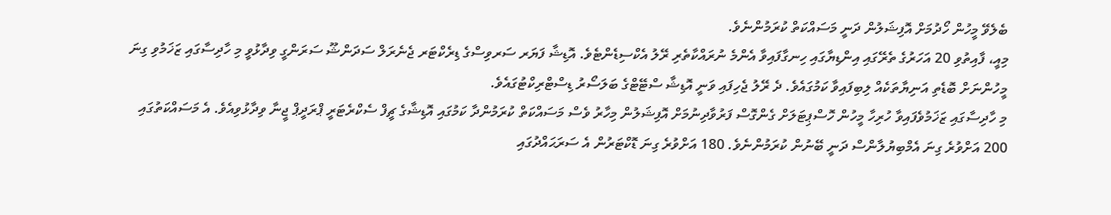ބެލެވޭ މީހުން ހޯދުމަށް އޮފިޝަލުން ދަނީ މަސައްކަތް ކުރަމުންނެވެ.
މިއީ، ފާއިތުވި 20 އަހަރުގެ ތެރޭގައި އިންޑިޔާގައި ހިނގާފައިވާ އެންމެ ނުރައްކާތެރި ރޭލު އެކްސިޑެންޓެވެ. އޮޑިޝާ ފަޔަރ ސަރވިސްގެ ޑިރެކްޓަރ ޖެނެރަލް ސަދަންޝޫ ސަރަންގީ ވިދާޅުވީ މި ހާދިސާގައި ޒަޚަމުވި ގިނަ މީހުންނަށް ބޮޑެތި އަނިޔާތަކެއް ލިބިފައިވާ ކަމުގައެވެ. ދެ ރޭލު ޖެހިފައި ވަނީ އޮޑިޝާ ސްޓޭޓްގެ ބަލަސޯރު ޑިސްޓްރިކްޓުގައެވެ.
މި ހާދިސާގައި ޒަޚަމުވެފައިވާ ހުރިހާ މީހުން ހޮސްޕިޓަލަށް ގެންގޮސް ފަރުވާދިނުމަށް އޮފިޝަލުން މިހާރު ވެސް މަސައްކަތް ކުރަމުންދާ ކަމުގައި އޮޑިޝާގެ ޗީފް ސެކްރެޓަރީ ޕްރަދީޕް ޖީނާ ވިދާޅުވިއެވެ. އެ މަސައްކަތުގައި 200 އަށްވުރެ ގިނަ އެމްބިޔުލާންސް ދަނީ ބޭނުން ކުރަމުންނެވެ. 180 އަށްވުރެ ގިނަ ޑޮކްޓަރުން އެ ސަރަޙައްދުގައި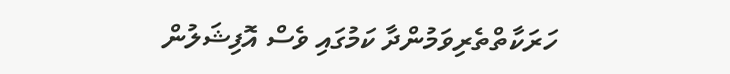ހަރަކާތްތެރިވަމުންދާ ކަމުގައި ވެސް އޮފިޝަލުން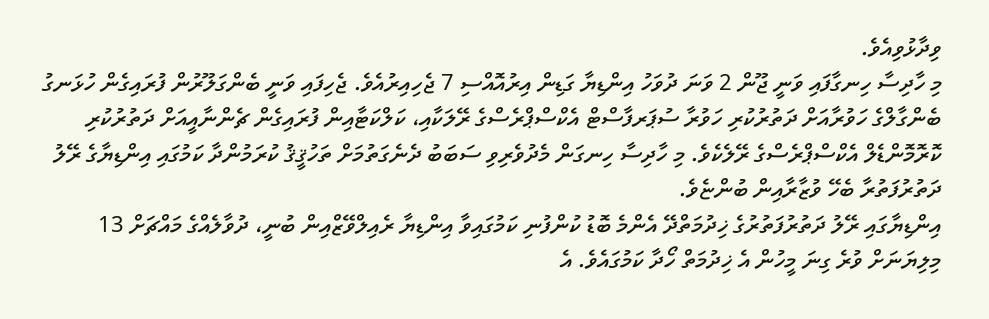ވިދާޅުވިއެވެ.
މި ހާދިސާ ހިނގާފައި ވަނީ ޖޫން 2 ވަނަ ދުވަހު އިންޑިޔާ ގަޑިން އިރުއޮއްސި 7 ޖެހިއިރުއެވެ. ޖެހިފައި ވަނީ ބެންގަލޫރުން ފުރައިގެން ހުޅަނގު ބެންގާލްގެ ހަވުރާއަށް ދަތުރުކުރި ހަވުރާ ސުޕަރފާސްޓް އެކްސްޕްރެސްގެ ރޭލަކާއި، ކަލްކަޓާއިން ފުރައިގެން ޗެންނާއީއަށް ދަތުރުކުރި ކޮރޮމޮންޑެލް އެކްސްޕްރެސްގެ ރޭލެކެވެ. މި ހާދިސާ ހިނގަން މެދުވެރިވި ސަބަބު ދެނެގަތުމަށް ތަހުޤީޤު ކުރަމުންދާ ކަމުގައި އިންޑިޔާގެ ރޭލު ދަތުރުފަތުރާ ބެހޭ ވުޒާރާއިން ބުންޏެވެ.
އިންޑިޔާގައި ރޭލު ދަތުރުފަތުރުގެ ޚިދުމަތްދޭ އެންމެ ބޮޑު ކުންފުނި ކަމުގައިވާ އިންޑިޔާ ރެއިލްވޭޒްއިން ބުނީ، ދުވާލެއްގެ މައްޗަށް 13 މިލިޔަނަށް ވުރެ ގިނަ މީހުން އެ ޚިދުމަތް ހޯދާ ކަމުގައެވެ. އެ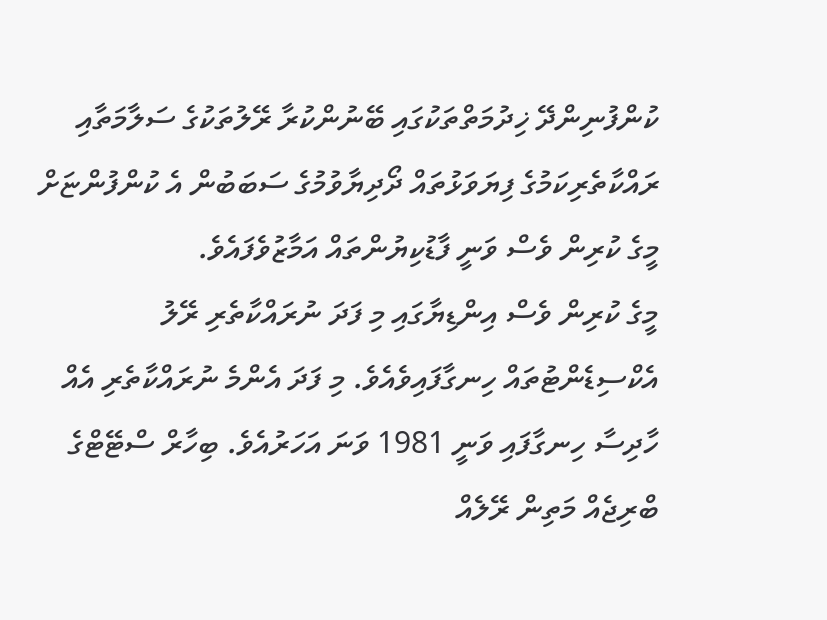ކުންފުނިންދޭ ޚިދުމަތްތަކުގައި ބޭނުންކުރާ ރޭލުތަކުގެ ސަލާމަތާއި ރައްކާތެރިކަމުގެ ފިޔަވަޅުތައް ދޯދިޔާވުމުގެ ސަބަބުން އެ ކުންފުންޏަށް މީގެ ކުރިން ވެސް ވަނީ ފާޑުކިޔުންތައް އަމާޒުވެފައެވެ.
މީގެ ކުރިން ވެސް އިންޑިޔާގައި މި ފަދަ ނުރައްކާތެރި ރޭލު އެކްސިޑެންޓުތައް ހިނގާފައިވެއެވެ. މި ފަދަ އެންމެ ނުރައްކާތެރި އެއް ހާދިސާ ހިނގާފައި ވަނީ 1981 ވަނަ އަހަރުއެވެ. ބިހާރް ސްޓޭޓްގެ ބްރިޖެއް މަތިން ރޭލެއް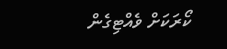ކޯރަކަށް ވެއްޓިގެން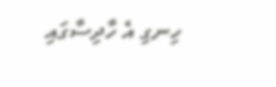ހިނގި އެ ހާދިސާގައި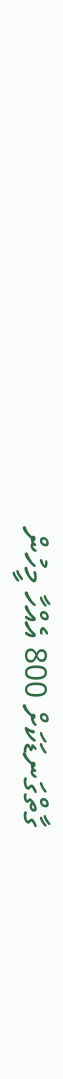ގާތްގަނޑަކަށް 800 އެއްހާ މީހުން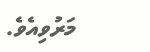މަރުވިއެވެ.